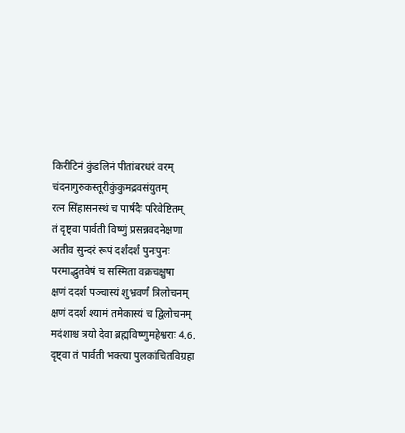किरीटिनं कुंडलिनं पीतांबरधरं वरम्
चंदनागुरुकस्तूरीकुंकुमद्रवसंयुतम्
रत्न सिंहासनस्थं च पार्षदैः परिवेष्टितम्
तं दृष्ट्वा पार्वती विष्णुं प्रसन्नवदनेक्षणा
अतीव सुन्दरं रूपं दर्शंदर्शं पुनःपुनः
परमाद्भुतवेषं च सस्मिता वक्रचक्षुषा
क्षणं ददर्श पञ्चास्यं शुभ्रवर्णं त्रिलोचनम्
क्षणं ददर्श श्यामं तमेकास्यं च द्विलोचनम्
मदंशाश्च त्रयो देवा ब्रह्मविष्णुमहेश्वराः 4.6.
दृष्ट्वा तं पार्वती भक्त्या पुलकांचितविग्रहा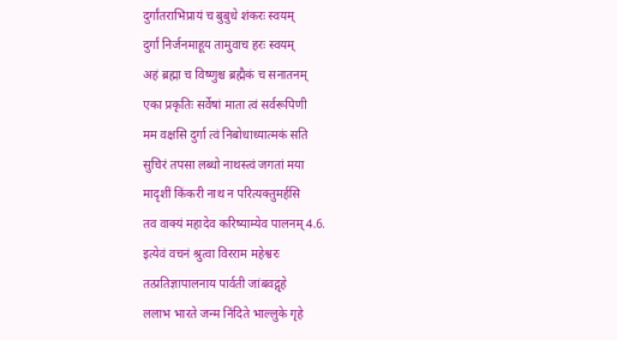दुर्गांतराभिप्रायं च बुबुधे शंकरः स्वयम्
दुर्गां निर्जनमाहूय तामुवाच हरः स्वयम्
अहं ब्रह्मा च विष्णुश्च ब्रह्मैकं च सनातनम्
एका प्रकृतिः सर्वेषां माता त्वं सर्वरूपिणी
मम वक्षसि दुर्गा त्वं निबोधाध्यात्मकं सति
सुचिरं तपसा लब्धो नाथस्त्वं जगतां मया
मादृशीं किंकरी नाथ न परित्यक्तुमर्हसि
तव वाक्यं महादेव करिष्याम्येव पालनम् 4.6.
इत्येवं वचनं श्रुत्वा विरराम महेश्वरः
तत्प्रतिज्ञापालनाय पार्वती जांबवद्गृहे
ललाभ भारते जन्म निंदिते भाल्लुके गृहे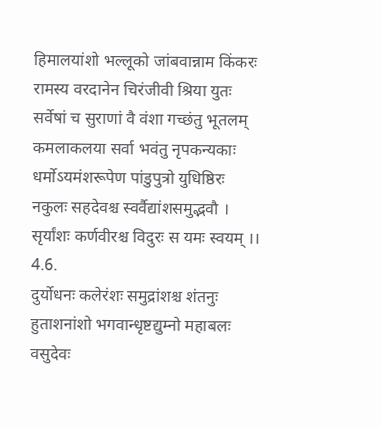हिमालयांशो भल्लूको जांबवान्नाम किंकरः
रामस्य वरदानेन चिरंजीवी श्रिया युतः
सर्वेषां च सुराणां वै वंशा गच्छंतु भूतलम्
कमलाकलया सर्वा भवंतु नृपकन्यकाः
धर्मोऽयमंशरूपेण पांडुपुत्रो युधिष्ठिरः
नकुलः सहदेवश्च स्वर्वैद्यांशसमुद्भवौ । सृर्यांशः कर्णवीरश्च विदुरः स यमः स्वयम् ।। 4.6.
दुर्योधनः कलेरंशः समुद्रांशश्च शंतनुः
हुताशनांशो भगवान्धृष्टद्युम्नो महाबलः
वसुदेवः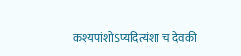कश्यपांशोऽप्यदित्यंशा च देवकी